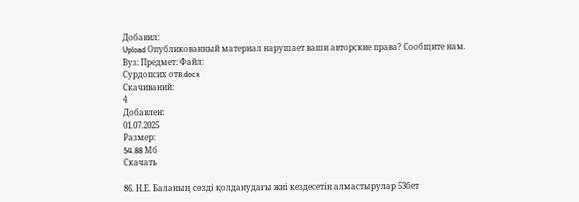Добавил:
Upload Опубликованный материал нарушает ваши авторские права? Сообщите нам.
Вуз: Предмет: Файл:
Сурдопсих отв.docx
Скачиваний:
4
Добавлен:
01.07.2025
Размер:
54.88 Mб
Скачать

86. Н.Е. Баланың сөзді қолданудағы жиі кездесетін алмастырулар 53бет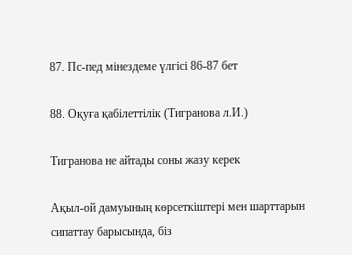87. Пс-пед мінездеме үлгісі 86-87 бет

88. Оқуға қабілеттілік (Тигранова л.И.)

Тигранова не айтады соны жазу керек

Ақыл-ой дамуының көрсеткіштері мен шарттарын сипаттау барысында, біз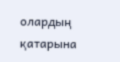олардың қатарына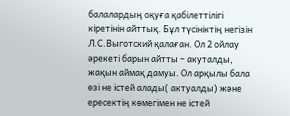балалардың оқуға қабілеттілігі кіретінін айттық. Бұл түсініктің негізін Л.С.Выготский қалаған. Ол 2 ойлау әрекеті барын айтты – акуталды, жақын аймақ дамуы. Ол арқылы бала өзі не істей алады( актуалды) және ересектің көмегімен не істей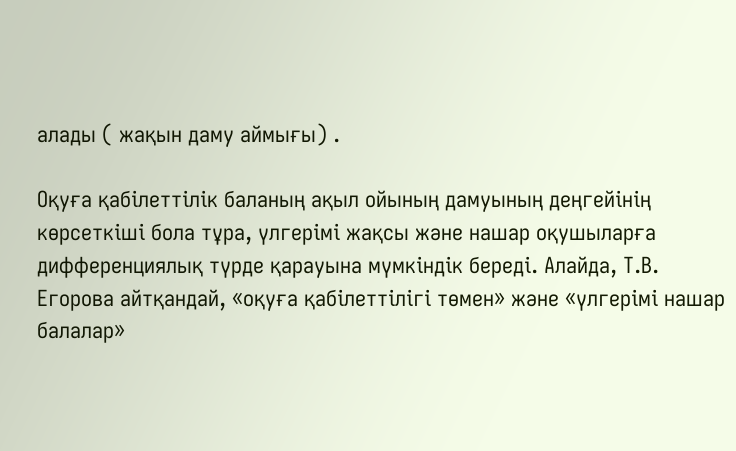алады ( жақын даму аймығы) .

Оқуға қабілеттілік баланың ақыл ойының дамуының деңгейінің көрсеткіші бола тұра, үлгерімі жақсы және нашар оқушыларға дифференциялық түрде қарауына мүмкіндік береді. Алайда, Т.В. Егорова айтқандай, «оқуға қабілеттілігі төмен» және «үлгерімі нашар балалар»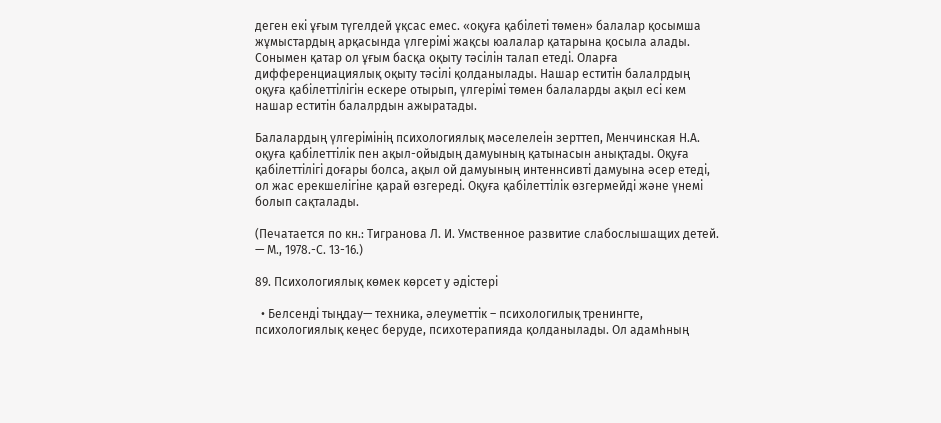деген екі ұғым түгелдей ұқсас емес. «оқуға қабілеті төмен» балалар қосымша жұмыстардың арқасында үлгерімі жақсы юалалар қатарына қосыла алады. Сонымен қатар ол ұғым басқа оқыту тәсілін талап етеді. Оларға дифференциациялық оқыту тәсілі қолданылады. Нашар еститін балалрдың оқуға қабілеттілігін ескере отырып, үлгерімі төмен балаларды ақыл есі кем нашар еститін балалрдын ажыратады.

Балалардың үлгерімінің психологиялық мәселелеін зерттеп, Менчинская Н.А. оқуға қабілеттілік пен ақыл-ойыдың дамуының қатынасын анықтады. Оқуға қабілеттілігі доғары болса, ақыл ой дамуының интеннсивті дамуына әсер етеді, ол жас ерекшелігіне қарай өзгереді. Оқуға қабілеттілік өзгермейді және үнемі болып сақталады.

(Печатается по кн.: Тигранова Л. И. Умственное развитие слабослышащих детей. — М., 1978.-С. 13-16.)

89. Психологиялық көмек көрсет у әдістері

  • Белсенді тыңдау— техника, әлеуметтік – психологилық тренингте, психологиялық кеңес беруде, психотерапияда қолданылады. Ол адамһның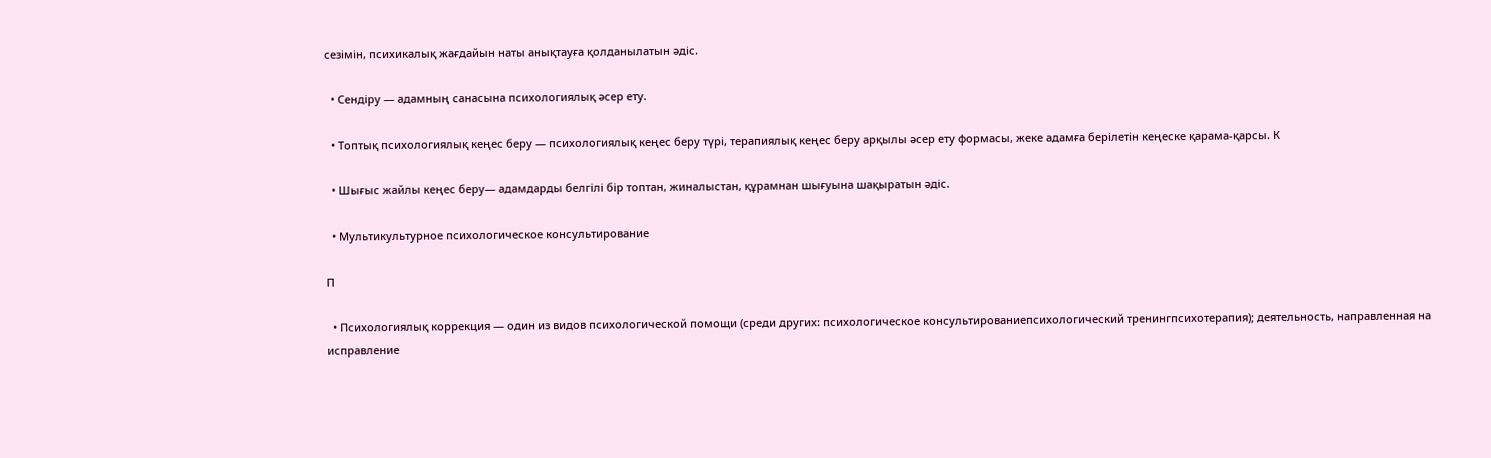сезімін, психикалық жағдайын наты анықтауға қолданылатын әдіс.

  • Сендіру — адамның санасына психологиялық әсер ету.

  • Топтық психологиялық кеңес беру — психологиялық кеңес беру түрі, терапиялық кеңес беру арқылы әсер ету формасы, жеке адамға берілетін кеңеске қарама-қарсы. К

  • Шығыс жайлы кеңес беру— адамдарды белгілі бір топтан, жиналыстан, құрамнан шығуына шақыратын әдіс.

  • Мультикультурное психологическое консультирование

П

  • Психологиялық коррекция — один из видов психологической помощи (среди других: психологическое консультированиепсихологический тренингпсихотерапия); деятельность, направленная на исправление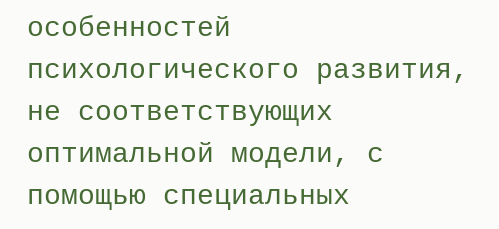особенностей психологического развития, не соответствующих оптимальной модели, с помощью специальных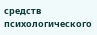средств психологического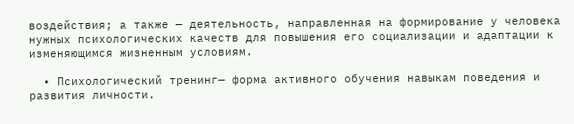воздействия; а также — деятельность, направленная на формирование у человека нужных психологических качеств для повышения его социализации и адаптации к изменяющимся жизненным условиям.

  • Психологический тренинг— форма активного обучения навыкам поведения и развития личности.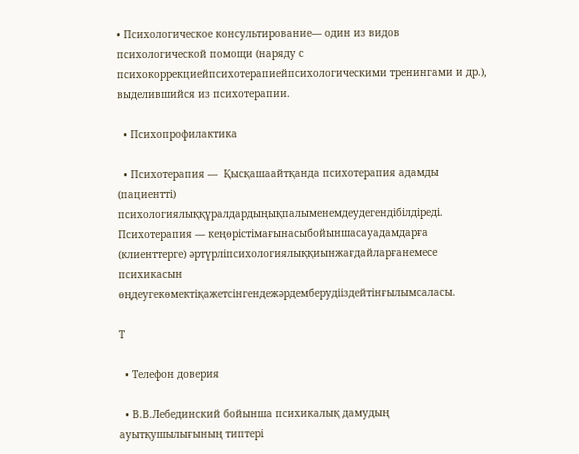• Психологическое консультирование— один из видов психологической помощи (наряду с психокоррекциейпсихотерапиейпсихологическими тренингами и др.), выделившийся из психотерапии.

  • Психопрофилактика

  • Психотерапия —  Қысқашаайтқанда психотерапия адамды (пациентті) психологиялыққұралдардыңықпалыменемдеудегендібілдіреді. Психотерапия — кеңөрістімағынасыбойыншасауадамдарға (клиенттерге) әртүрліпсихологиялыққиынжағдайларғанемесе психикасын өңдеугекөмектіқажетсінгендежәрдемберудііздейтінғылымсаласы.

Т

  • Телефон доверия

  • В.В.Лебединский бойынша психикалық дамудың ауытқушылығының типтері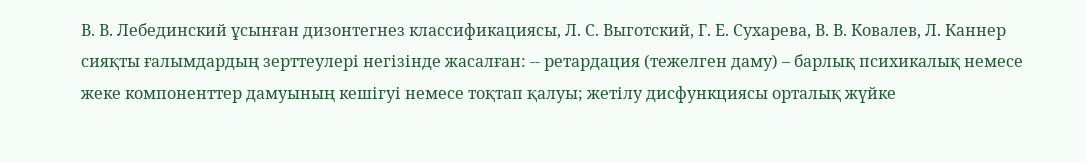В. В. Лебединский ұсынған дизонтегнез классификациясы, Л. С. Выготский, Г. Е. Сухарева, В. В. Ковалев, Л. Каннер сияқты ғалымдардың зерттеулері негізінде жасалған: -- ретардация (тежелген даму) – барлық психикалық немесе жеке компоненттер дамуының кешігуі немесе тоқтап қалуы; жетілу дисфункциясы орталық жүйке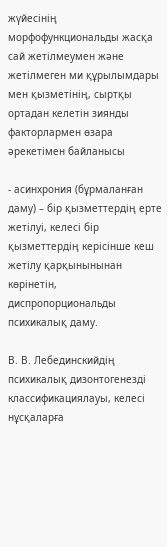жүйесінің морфофункциональды жасқа сай жетілмеумен және жетілмеген ми құрылымдары мен қызметінің, сыртқы ортадан келетін зиянды факторлармен өзара әрекетімен байланысы

- асинхрония (бұрмаланған даму) – бір қызметтердің ерте жетілуі, келесі бір қызметтердің керісінше кеш жетілу қарқынынынан көрінетін, диспропорциональды психикалық даму.

В. В. Лебединскийдің психикалық дизонтогенезді классификациялауы, келесі нұсқаларға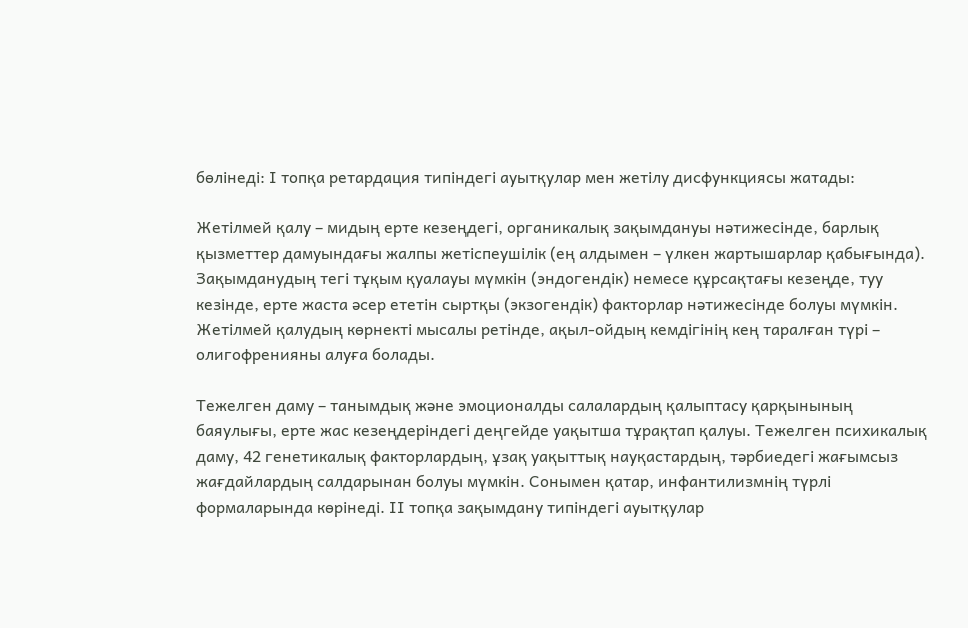бөлінеді: І топқа ретардация типіндегі ауытқулар мен жетілу дисфункциясы жатады:

Жетілмей қалу – мидың ерте кезеңдегі, органикалық зақымдануы нәтижесінде, барлық қызметтер дамуындағы жалпы жетіспеушілік (ең алдымен – үлкен жартышарлар қабығында). Зақымданудың тегі тұқым қуалауы мүмкін (эндогендік) немесе құрсақтағы кезеңде, туу кезінде, ерте жаста әсер ететін сыртқы (экзогендік) факторлар нәтижесінде болуы мүмкін. Жетілмей қалудың көрнекті мысалы ретінде, ақыл-ойдың кемдігінің кең таралған түрі – олигофренияны алуға болады.

Тежелген даму – танымдық және эмоционалды салалардың қалыптасу қарқынының баяулығы, ерте жас кезеңдеріндегі деңгейде уақытша тұрақтап қалуы. Тежелген психикалық даму, 42 генетикалық факторлардың, ұзақ уақыттық науқастардың, тәрбиедегі жағымсыз жағдайлардың салдарынан болуы мүмкін. Сонымен қатар, инфантилизмнің түрлі формаларында көрінеді. ІІ топқа зақымдану типіндегі ауытқулар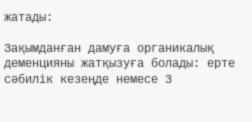жатады:

Зақымданған дамуға органикалық деменцияны жатқызуға болады: ерте сәбилік кезеңде немесе 3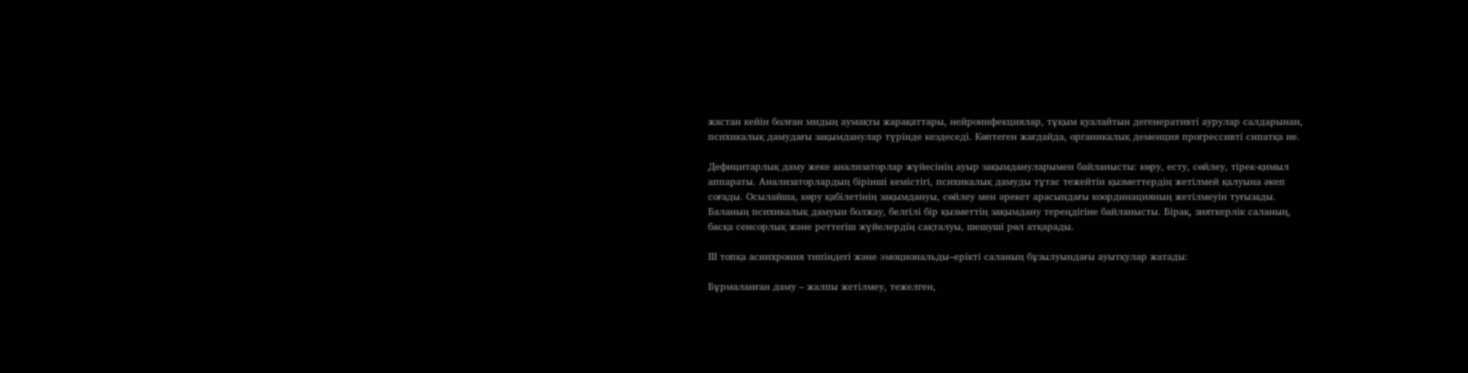жастан кейін болған мидың аумақты жарақаттары, нейроинфекциялар, тұқым қуалайтын дегенеративті аурулар салдарынан, психикалық дамудағы зақымданулар түрінде кездеседі. Көптеген жағдайда, органикалық деменция прогрессивті сипатқа ие.

Дефицитарлық даму жеке анализаторлар жүйесінің ауыр зақымдануларымен байланысты: көру, есту, сөйлеу, тірек-қимыл аппараты. Анализаторлардың бірінші кемістігі, психикалық дамуды тұтас тежейтін қызметтердің жетілмей қалуына әкеп соғады. Осылайша, көру қабілетінің зақымдануы, сөйлеу мен әрекет арасындағы координацияның жетілмеуін туғызады. Баланың психикалық дамуын болжау, белгілі бір қызметтің зақымдану тереңдігіне байланысты. Бірақ, зияткерлік саланың, басқа сенсорлық және реттегіш жүйелердің сақталуы, шешуші рөл атқарады.

ІІІ топқа асинхрония типіндегі және эмоциональды–ерікті саланың бұзылуындағы ауытқулар жатады:

Бұрмаланған даму – жалпы жетілмеу, тежелген,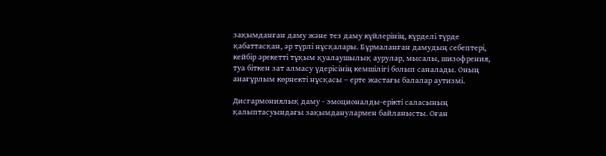зақымданған даму және тез даму күйлерінің, күрделі түрде қабаттасқан, әр түрлі нұсқалары. Бұрмаланған дамудың себептері, кейбір әрекетті тұқым қуалаушылық аурулар, мысалы, шизофрения, туа біткен зат алмасу үдерісінің кемшілігі болып саналады. Оның анағұрлым көрнекті нұсқасы – ерте жастағы балалар аутизмі.

Дисгармониялық даму - эмоционалды-ерікті саласының қалыптасуындағы зақымданулармен байланысты. Оған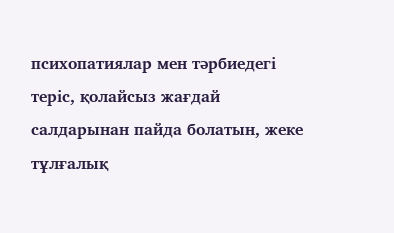психопатиялар мен тәрбиедегі теріс, қолайсыз жағдай салдарынан пайда болатын, жеке тұлғалық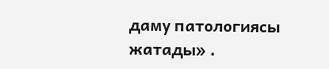даму патологиясы жатады» .